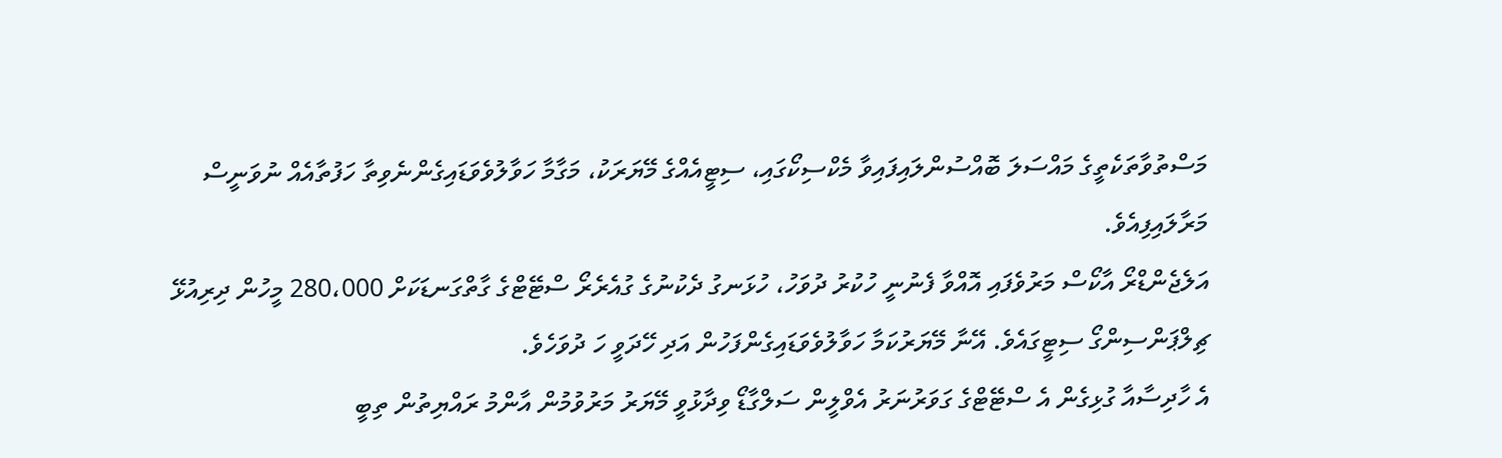މަސްތުވާތަކެތީގެ މައްސަލަ ބޮއްސުންލައިފައިވާ މެކްސިކޯގައި، ސިޓީއެއްގެ މޭޔަރަކު، މަގާމާ ހަވާލުވެވަޑައިގެންނެވިތާ ހަފުތާއެއް ނުވަނީސް މަރާލައިފިއެވެ.
އަލެޖެންޑްރޯ އާކޯސް މަރުވެފައި އޮއްވާ ފެނުނީ ހުކުރު ދުވަހު، ހުޅަނގު ދެކުނުގެ ގުއެރެރޯ ސްޓޭޓްގެ ގާތްގަނޑަކަށް 280،000 މީހުން ދިރިއުޅޭ ޗިލްޕަންސިންގޯ ސިޓީގައެވެ. އޭނާ މޭޔަރުކަމާ ހަވާލުވެވަޑައިގެންފަހުން އަދި ހޭދަވީ ހަ ދުވަހެވެ.
އެ ހާދިސާއާ ގުޅިގެން އެ ސްޓޭޓްގެ ގަވަރުނަރު އެވްލީން ސަލްގާޑޯ ވިދާޅުވީ މޭޔަރު މަރުވުމުން އާންމު ރައްޔިތުން ތިބީ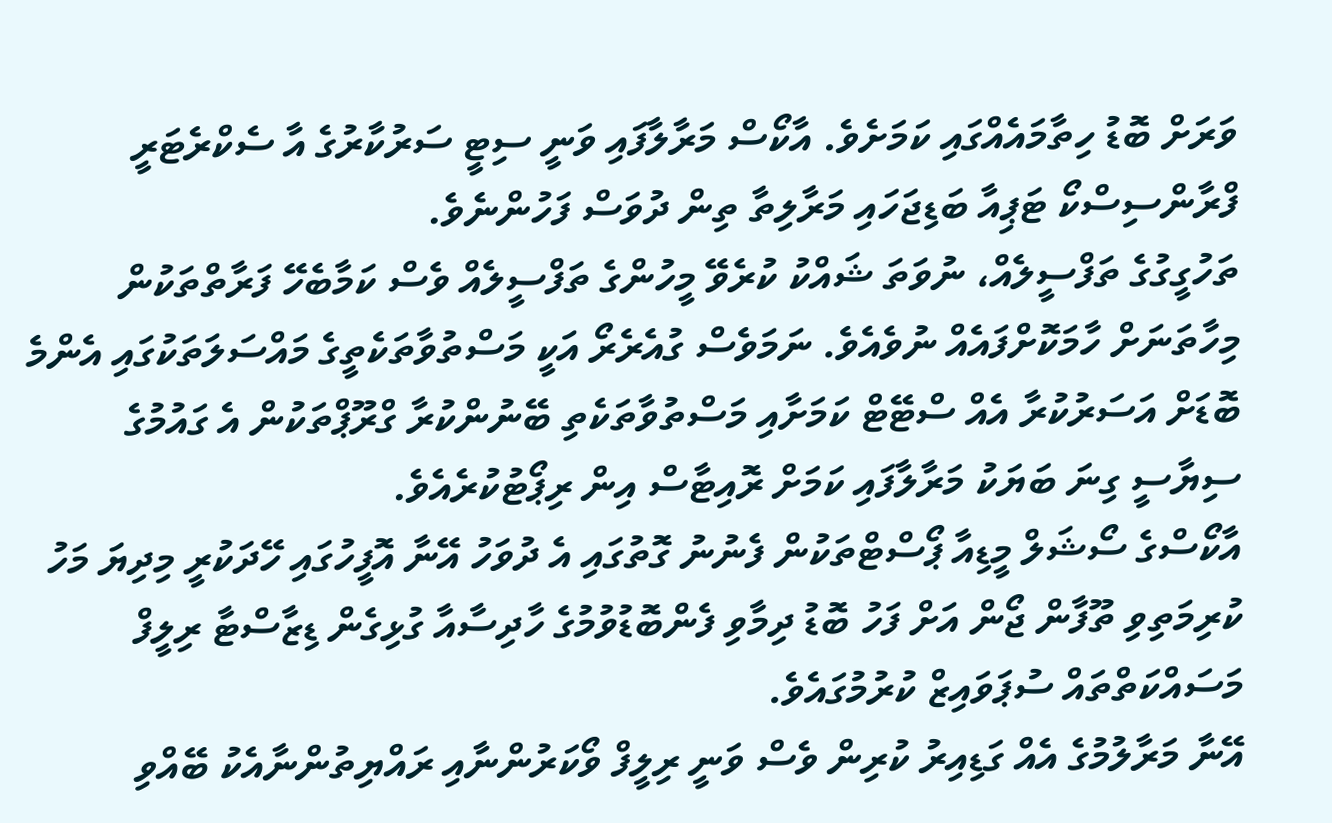ވަރަށް ބޮޑު ހިތާމައެއްގައި ކަމަށެވެ. އާކޯސް މަރާލާފައި ވަނީ ސިޓީ ސަރުކާރުގެ އާ ސެކްރެޓަރީ ފްރާންސިސްކޯ ޓަޕިއާ ބަޑިޖަހައި މަރާލިތާ ތިން ދުވަސް ފަހުންނެވެ.
ތަހުގީގުގެ ތަފްސީލެއް، ނުވަތަ ޝައްކު ކުރެވޭ މީހުންގެ ތަފްސީލެއް ވެސް ކަމާބެހޭ ފަރާތްތަކުން މިހާތަނަށް ހާމަކޮށްފައެއް ނުވެއެވެ. ނަމަވެސް ގުއެރެރޯ އަކީ މަސްތުވާތަކެތީގެ މައްސަލަތަކުގައި އެންމެ ބޮޑަށް އަސަރުކުރާ އެއް ސްޓޭޓް ކަމަށާއި މަސްތުވާތަކެތި ބޭނުންކުރާ ގްރޫޕްތަކުން އެ ގައުމުގެ ސިޔާސީ ގިނަ ބަޔަކު މަރާލާފައި ކަމަށް ރޮއިޓާސް އިން ރިޕޯޓުކުރެއެވެ.
އާކޯސްގެ ސޯޝަލް މީޑިއާ ޕޯސްޓްތަކުން ފެނުނު ގޮތުގައި އެ ދުވަހު އޭނާ އޮފީހުގައި ހޭދަކުރީ މިދިޔަ މަހު ކުރިމަތިވި ތޫފާން ޖޯން އަށް ފަހު ބޮޑު ދިމާވި ފެންބޮޑުވުމުގެ ހާދިސާއާ ގުޅިގެން ޑިޒާސްޓާ ރިލީފް މަސައްކަތްތައް ސުޕަވައިޒް ކުރުމުގައެވެ.
އޭނާ މަރާލުމުގެ އެއް ގަޑިއިރު ކުރިން ވެސް ވަނީ ރިލީފް ވޯކަރުންނާއި ރައްޔިތުންނާއެކު ބޭއްވި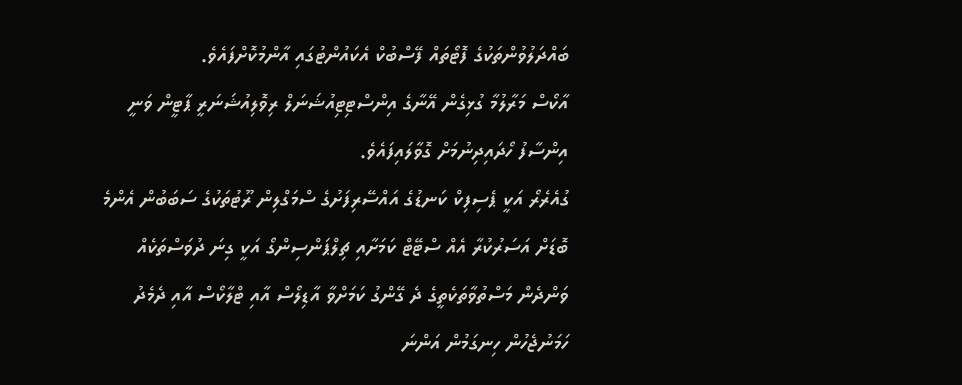ބައްދަލުވުންތަކުގެ ފޮޓޯތައް ފޭސްބުކް އެކައުންޓުގައި އާންމުކޮށްފައެވެ.
އާކޯސް މަރާލުމާ ގުޅިގެން އޭނާގެ އިންސްޓިޓިއުޝަނަލް ރިވޮލިއުޝަނަރީ ޕާޓީން ވަނީ އިންސާފު ހޯދައިދިނުމަށް ގޮވާލައިފައެވެ.
ގުއެރެރޯ އަކީ ޕެސިފިކް ކަނޑުގެ އައްސޭރިފަށުގެ ސްމަގްލިން ރޫޓުތަކުގެ ސަބަބުން އެންމެ ބޮޑަށް އަސަރުކުރާ އެއް ސްޓޭޓް ކަމަށާއި ޗިލްޕަންސިންގޯ އަކީ ގިނަ ދުވަސްތަކެއް ވަންދެން މަސްތުވާތަކެތީގެ ދެ ގޭންގު ކަމަށްވާ އާޑިލޯސް އާއި ޓްލާކޯސް އާއި ދެމެދު ހަމަނުޖެހުން ހިނގަމުން އަންނަ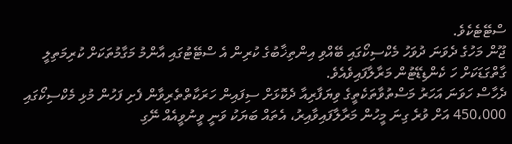ސްޓޭޓެކެވެ.
ޖޫން މަހުގެ ދެވަނަ ދުވަހު މެކްސިކޯގައި ބޭއްވި އިންތިޚާބުގެ ކުރިން އެ ސްޓޭޓުގައި އާންމު މަގާމުތަކަށް ކުރިމަތިލީ ގާތްގަޑަކަށް ހަ ކެންޑިޑޭޓުން މަރާލާފައިވެއެވެ.
ދެހާސް ހަވަނަ އަހަރު މަސްތުވާތަކެތީގެ ވިޔަފާރިއާ ދެކޮޅަށް ސިފައިން ހަރަކާތްތެރިވާން ފެށި ފަހުން މުޅި މެކްސިކޯގައި 450،000 އަށް ވުރެ ގިނަ މީހުން މަރާލާފައިވާއިރު، އެތައް ބަޔަކު ވަނީ ވީނުވީއެއް ނޭގި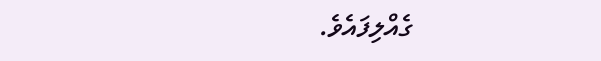ގެއްލިފައެވެ.